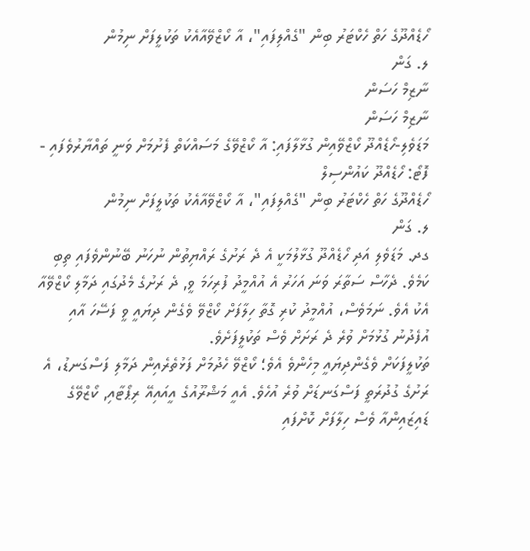ހޯޑެއްދޫގެ ހަތް ހެކްޓަރު ބިން "ގެއްލިފައި"، އާ ކޯޒްވޭއާއެކު ތަކުލީފަށް ނިމުން
ލ. ގަން
ނާޒިމް ހަސަން
ނާޒިމް ހަސަން
މަޑަވެލި-ހޯޑެއްދޫ ކޯޒްވޭއިން ގުޅާލާފައި: އާ ކޯޒްވޭގެ މަސައްކަތް ފެށުމަށް ވަނީ ތައްޔާރުވެފައި - ފޮޓޯ: ހޯޑެއްދޫ ކައުންސިލް
ހޯޑެއްދޫގެ ހަތް ހެކްޓަރު ބިން "ގެއްލިފައި"، އާ ކޯޒްވޭއާއެކު ތަކުލީފަށް ނިމުން
ލ. ގަން
ގދ. މަޑަވެލި އަދި ހޯޑެއްދޫ ގުޅާލުމަކީ އެ ދެ ރަށުގެ ރައްޔިތުން ނުހަނު ބޭނުންވެފައި ތިބި ކަމެވެ. ދެހާސް ސަތާރަ ވަނަ އަހަރު އެ އުއްމީދު ފުރިހަމަ ވީ, ދެ ރަށުގެ މެދުގައި ދަމާލި ކޯޒްވޭއާ އެކު އެވެ. ނަމަވެސް، އުއްމީދު ކުރި ގޮތާ ހިލާފަށް ކޯޒްވޭ ވެގެން ދިޔައީ ވީ ފަސޭހަ އާއި އުފެދުނު ގުޅުމަށް ވުރެ ދެ ރަށަށް ވެސް ތަކުލީފަށެވެ.
ތަކުލީފަކަށް ވެގެންދިޔައީ މިހެންވެ އެވެ؛ ކޯޒްވޭ ހެދުމަށް ފަޅުތެރެއިން ދަމާލި ފަސްގަނޑު، އެ ރަށުގެ ގުދުރަތީ ފަސްގަނޑަށް ވުރެ އުހެވެ. އެއީ މަޝްރޫއުގެ އީއައިއޭ ރިޕޯޓާއި, ކޯޒްވޭގެ ޑައިޒައިންއާ ވެސް ހިލާފަށް ކޮށްފައި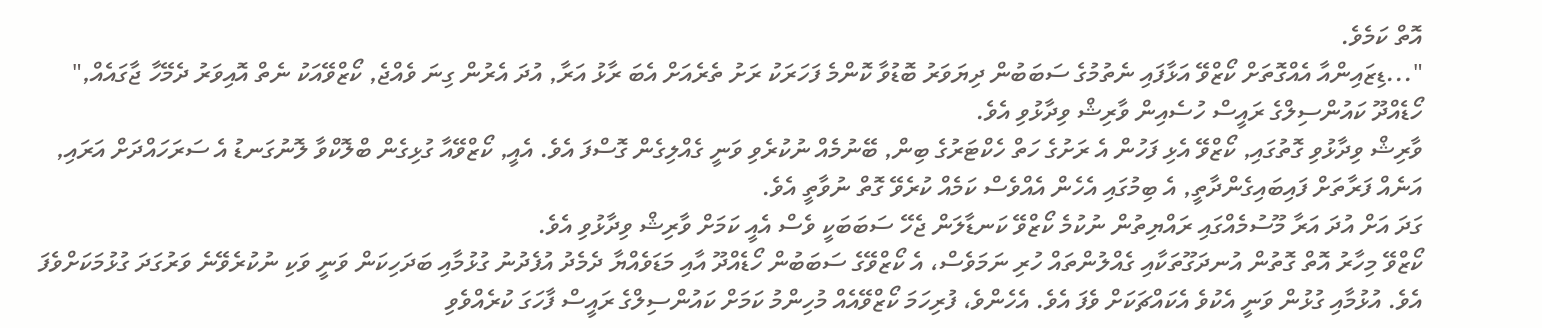އޮތް ކަމެވެ.
"...ޑިޒައިންއާ އެއްގޮތަށް ކޯޒްވޭ އަޅާފައި ނެތުމުގެ ސަބަބުން ދިޔަވަރު ބޮޑުވާ ކޮންމެ ފަހަރަކު ރަށު ތެރެއަށް އެބަ ރާޅު އަރާ, އުދަ އެރުން ގިނަ ވެއްޖެ, ކޯޒްވޭއަކު ނެތް އޮއިވަރު ދެމޭހާ ޖާގައެއް," ހޯޑެއްދޫ ކައުންސިލްގެ ރައީސް ހުސެއިން ވާރިޝް ވިދާޅުވި އެވެ.
ވާރިޝް ވިދާޅުވި ގޮތުގައި, ކޯޒްވޭ އެޅި ފަހުން އެ ރަށުގެ ހަތް ހެކްޓަރުގެ ބިން, ބޭނުމެއް ނުކުރެވި ވަނީ ގެއްލިގެން ގޮސްފަ އެވެ. އެއީ, ކޯޒްވޭއާ ގުޅިގެން ބްލޮކްވާ ލޮނުގަނޑު އެ ސަރަހައްދަށް އަރައި, އަނެއް ފަރާތަށް ފައިބައިގެންދާތީ, އެ ބިމުގައި އެހެން އެއްވެސް ކަމެއް ކުރެވޭ ގޮތް ނުވާތީ އެވެ.
ގަދަ އަށް އުދަ އަރާ މޫސުމެއްގައި ރައްޔިތުން ނުކުމެ ކޯޒްވޭ ކަނޑާލަން ޖެހޭ ސަބަބަކީ ވެސް އެއީ ކަމަށް ވާރިޝް ވިދާޅުވި އެވެ.
ކޯޒްވޭ މިހާރު އޮތް ގޮތުން އުނދަގޫތަކާއި ގެއްލުންތައް ހުރި ނަމަވެސް، އެ ކޯޒްވޭގެ ސަބަބުން ހޯޑެއްދޫ އާއި މަޑަވެއްޔާ ދެމެދު އުފެދުނު ގުޅުމާއި ބަދަހިކަން ވަނީ ވަކި ނުކުރެވޭނެ ވަރުގަދަ ގުޅުމަކަށްވެފަ އެވެ. އުޅުމާއި ގުޅުން ވަނީ އެކުވެ އެކައްޗަކަށް ވެފަ އެވެ. އެހެންވެ، ފުރިހަމަ ކޯޒްވޭއެއް މުހިންމު ކަމަށް ކައުންސިލްގެ ރައީސް ފާހަގަ ކުރެއްވެވި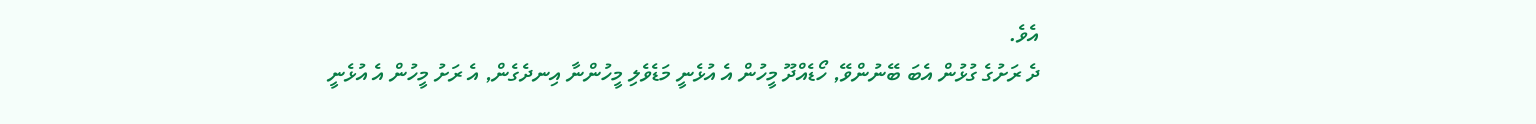އެވެ.
ދެ ރަށުގެ ގުޅުން އެބަ ބޭނުންވޭ, ހޯޑެއްދޫ މީހުން އެ އުޅެނީ މަޑެވެލި މީހުންނާ އިނދެގެން, އެ ރަށު މީހުން އެ އުޅެނީ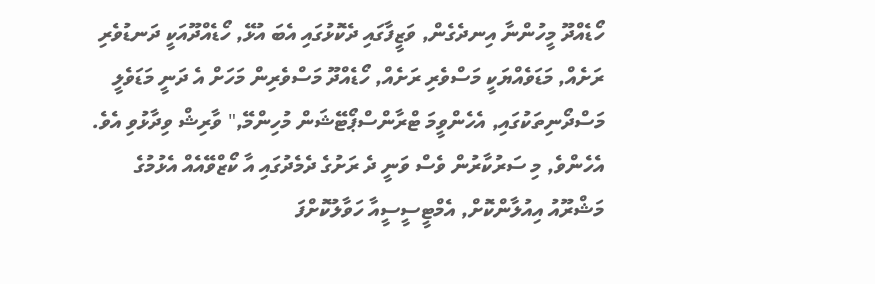ހޯޑެއްދޫ މީހުންނާ އިނދެގެން, ވަޒީފާގައި ދެކޮޅުގައި އެބަ އުޅޭ, ހޯޑެއްދޫއަކީ ދަނޑުވެރި ރަށެއް, މަޑަވެއްޔަކީ މަސްވެރި ރަށެއް, ހޯޑެއްދޫ މަސްވެރިން މަހަށް އެ ދަނީ މަޑަވެލީ މަސްދޯނިތަކުގައި, އެހެންވީމަ ޓްރާންސްޕޯޓޭޝަން މުހިންމޭ," ވާރިޝް ވިދާޅުވި އެވެ.
އެހެންވެ, މި ސަރުކާރުން ވެސް ވަނީ ދެ ރަށުގެ ދެމެދުގައި އާ ކޯޒްވޭއެއް އެޅުމުގެ މަޝްރޫއު އިއުލާންކޮށް, އެމްޓީސީސީއާ ހަވާލުކޮށްފަ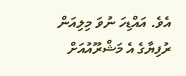އެވެ. އައްޑިހަ ނުވަ މިލިއަން ރުފިޔާގެ އެ މަޝްރޫއުއަށް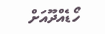ހޯޑެއްދޫއަށް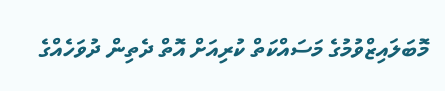މޮބަލައިޒްވުމުގެ މަސައްކަތް ކުރިއަށް އޮތް ދެތިން ދުވަހެއްގެ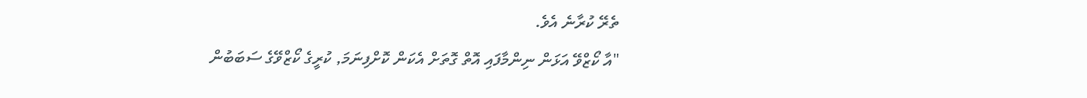ތެރޭ ކުރާނެ އެވެ.
"އާ ކޯޒްވޭ އަޅަން ނިންމާފައި އޮތް ގޮތަށް އެކަން ކޮށްފިނަމަ, ކުރީގެ ކޯޒްވޭގެ ސަބަބުން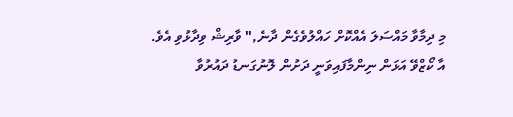މި ދިމާވާ މައްސަލަ އެއްކޮށް ހައްލުވެގެން ދާނެ," ވާރިޝް ވިދާޅުވި އެވެ.
އާ ކޯޒްވޭ އަޅަން ނިންމާފައިވަނީ ދަށުން ލޮނުގަނޑު ދައުރުވާ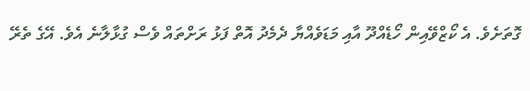ގޮތަށެވެ. އެ ކޯޒްވޭއިން ހޯޑެއްދޫ އާއި މަޑަވެއްޔާ ދެމެދު އޮތް ފަޅު ރަށްތައް ވެސް ގުޅާލާނެ އެވެ. އޭގެ ތެރޭ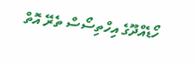ހޯޑެއްދޫގެ އިހްތިސޯސް ތެރޭ އޮތް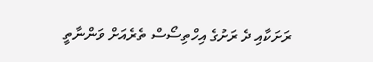ރަށަކާއި ދެ ރަށުގެ އިހްތިސޯސް ތެރެއަށް ވަންނާތީ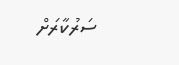ސަރުކާރަށް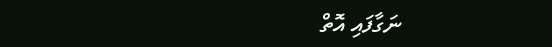ނަގާފައި އޮތް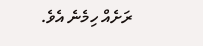ރަށެއް ހިމެނެ އެވެ.